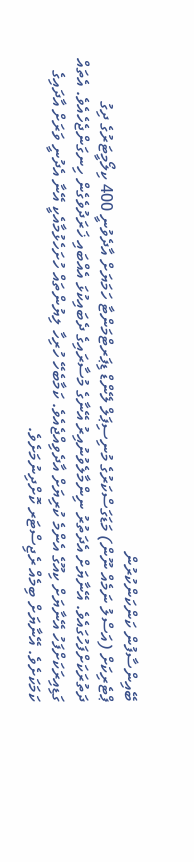ބޭއިންސާފުން ކަންކަންކުރުން
ޕްޓެރިކަށް (އަސްލު ނަމެއް ނޫން) މަޑަގަސްކަރުގެ މުނިސިޕަލް ލޭންޑް ޑިޕަރޓްމަންޓާ ހަމަޔަށް އާދެވުނީ 400 ކިލޯމީޓަރުގެ ދިގު ދަތުރަކަށްފަހުގައެވެ. އޭނާޔަށް އެދަތުރު ނިންމާލެވުނުއިރު އޭނާގެ މުސާރައިގެ ދެބައިކުޅަ އެއްބައި ޚަރަދުވެގެން ހިނގަންޖެހެއެވެ. އެތައް ގަޑިއިރަކަށްފަހު އޭނާޔަށް ކިއޫގެ އެންމެ ކުރިޔަށް އާދެވިއްޖެއެވެ. ކަމާބެހޭ ހުރިހާ ލިޔުންތައް ހުށަހެޅުމާއެކީ އޭނާ އެދުނީ ވަރަށް އާދައިގެ ކަމަކަށެވެ. އޭނާޔަށް ބިމެއް ރެޖިސްޓަރ ކޮށްދިނުމަށެވެ.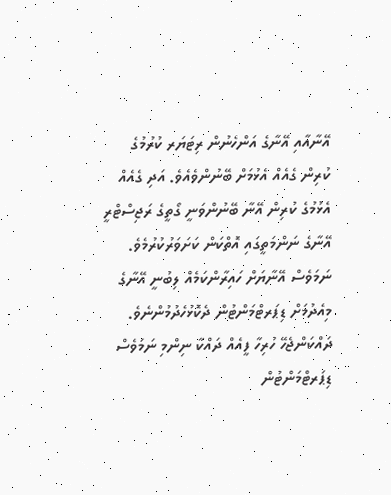އޭނާއާއި އޭނާގެ އަންހެނުން ރިޓަޔަރ ކުރުމުގެ ކުރިން ގެއެއް އެޅުމަށް ބޭނުންވެއެވެ. އަދި ގެއެއް އެޅުމުގެ ކުރިން އޭނާ ބޭނުންވަނީ ގޯތީގެ ރަޖިސްޓްރީ އޭނާގެ ނަންމަތީގައި އޮތްކަން ކަށަވަރުކުރުމެވެ.
ނަމަވެސް އޭނާޔަށް ހައިރާންކަމެއް ލިބުނީ އޭނާގެ މިއެދުމަށް ޑިޕަރޓްމަންޓުން ދެކޮޅުހެދުމުންނެވެ. ދައްކަންޖެހޭ ހުރިހާ ފީއެއް ދައްކާ ނިންމި ނަމަވެސް ޑިޕަރޓްމަންޓުން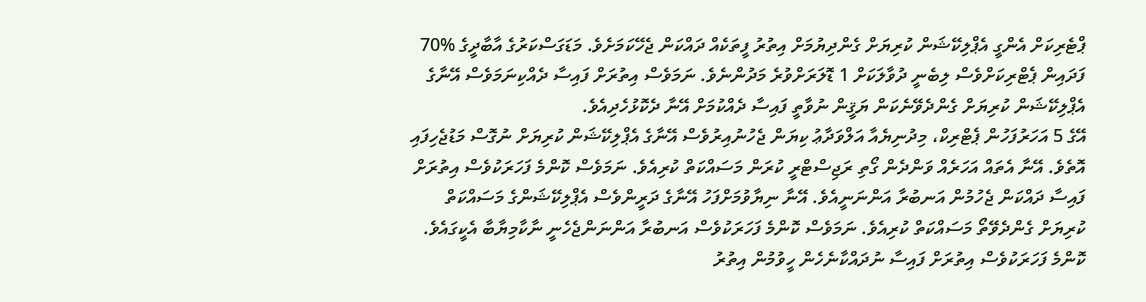ޕްޓެރިކަށް އެންގީ އެޕްލިކޭޝަން ކުރިޔަށް ގެންދިޔުމަށް އިތުރު ފީތަކެއް ދައްކަން ޖެހޭކަމަށެވެ. މަޑަގަސްކަރުގެ އާބާދީގެ %70 ފަދައިން ޕެޓްރިކަށްވެސް ލިބެނީ ދުވާލަކަށް 1 ޑޮލަރަށްވުރެ މަދުންނެވެ. ނަމަވެސް އިތުރަށް ފައިސާ ދެއްކިނަމަވެސް އޭނާގެ އެޕްލިކޭޝަން ކުރިޔަށް ގެންދެވޭނެކަން ޔަޤީން ނުވާތީ ފައިސާ ދެއްކުމަށް އޭނާ ދެކޮޅުހެދިއެވެ.
އޭގެ 5 އަހަރުފަހުން ޕެޓްރިކް، މިދުނިޔެއާ އަލްވަދާޢު ކިޔަން ޖެހުނުއިރުވެސް އޭނާގެ އެޕްލިކޭޝަން ކުރިޔަށް ނުގޮސް މަޑުޖެހިފައި އޮތެވެ. އޭނާ އެތައް އަހަރެއް ވަންދެން ގޯތި ރަޖިސްޓްރީ ކުރަން މަސައްކަތް ކުރިއެވެ. ނަމަވެސް ކޮންމެ ފަހަރަކުވެސް އިތުރަށް ފައިސާ ދައްކަން ޖެހުމުން އަނބުރާ އަންނަނީއެވެ. އޭނާ ނިޔާވުމަށްފަހު އޭނާގެ ދަރީންވެސް އެޕްލިކޭޝަންގެ މަސައްކަތް ކުރިޔަށް ގެންދެވޭތޯ މަސައްކަތް ކުރިއެވެ. ނަމަވެސް ކޮންމެ ފަހަރަކުވެސް އަނބުރާ އަންނަންޖެހެނީ ނާކާމިޔާބާ އެކީގައެވެ. ކޮންމެ ފަހަރަކުވެސް އިތުރަށް ފައިސާ ނުދައްކާނެހެން ހީވުމުން އިތުރު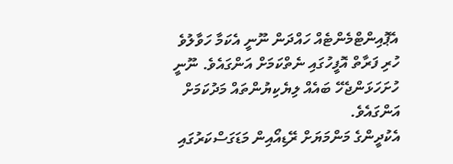އެޕޮއިންޓްމެންޓެއް ހައްދަން ނޫނީ އެކަމާ ހަވާލުވެ ހުރި ފަރާތް އޮފީހުގައި ނެތްކަމަށް އަންގައެވެ. ނޫނީ ހުށަހަޅަންޖެހޭ ބައެއް ލިޔެކިޔުންތައް މަދުކަމަށް އަންގައެވެ.
އެކުދީންގެ މަންމަޔަށް ރޭޑިއޯއިން މަޑަގަސްކަރުގައި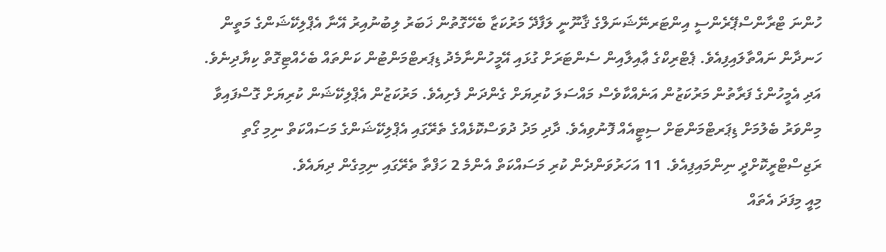ހުންނަ ޓްރާންސްޕޭރެންސީ އިންޓަރނޭޝަނަލްގެ ޤާނޫނީ ލަފާދޭ މަރުކަޒާ ބެހޭގޮތުން ޚަބަރު ލިބުނުއިރު އޭނާ އެޕްލިކޭޝަންގެ މަތީން ހަނދާން ނައްތާލައިފިއެވެ. ޕެޓްރިކްގެ ޢާއިލާއިން ސެންޓަރަށް ގުޅައި އޭމީހުންނާމެދު ޑިޕަރޓްމަންޓުން ކަންތައް ބެހެއްޓިގޮތް ކިޔާދިނެވެ. އަދި އެމީހުންގެ ފަރާތުން މަރުކަޒުން އަނެއްކާވެސް މައްސަލަ ކުރިޔަށް ގެންދަން ފެށިއެވެ. މަރުކަޒުން އެޕްލިކޭޝަން ކުރިޔަށް ގޮސްފައިވާ މިންވަރު ބެލުމަށް ޑިޕަރޓްމަންޓަށް ސިޓީއެއް ފޮނުވިއެވެ. ދާދި މަދު ދުވަސްކޮޅެއްގެ ތެރޭގައި އެޕްލިކޭޝަންގެ މަސައްކަތް ނިމި ގޯތި ރަޖިސްޓްރީކޮށްދީ ނިންމައިފިއެވެ. 11 އަހަރުވަންދެން ކުރި މަސައްކަތް އެންމެ 2 ހަފްތާ ތެރޭގައި ނިމިގެން ދިޔައެވެ.
މިއީ މިފަދަ އެތައް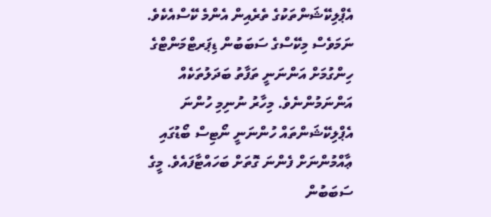އެޕްލިކޭޝަންތަކުގެ ތެރެއިން އެންމެ ކޭސްއެކެވެ. ނަމަވެސް މިކޭސްގެ ސަބަބުން ޑިޕަރޓްމަންޓްގެ ހިންގުމަށް އަންނަނީ ތަފާތު ބަދަލުތަކެއް އަންނަމުންނެވެ. މިހާރު ނުނިމި ހުންނަ އެޕްލިކޭޝަންތައް ހުންނަނީ ނޯޓިސް ބޯޑުގައި ޢާއްމުންނަށް ފެންނަ ގޮތަށް ބަހައްޓާފައެވެ. މީގެ ސަބަބުން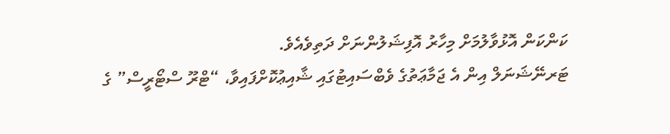ކަންކަން އޮޅުވާލުމަށް މިހާރު އޮފިޝަލުންނަށް ދަތިވެއެވެ.
ޓަރނޭޝަނަލް އިން އެ ޖަމާޢަތުގެ ވެބްސައިޓުގައި ޝާއިޢުކޮށްފައިވާ، “ޓްރޫ ސްޓޯރީސް” ގެ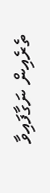ތެރެއިން ނަގާފައިވާ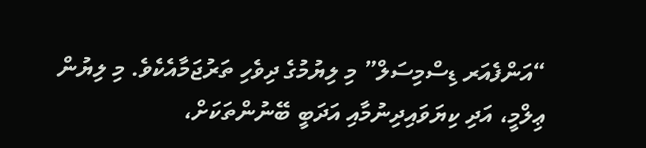“އަންފެއަރ ޑިސްމިސަލް” މި ލިޔުމުގެ ދިވެހި ތަރުޖަމާއެކެވެ. މި ލިޔުން ޢިލްމީ، އަދި ކިޔަވައިދިނުމާއި އަދަބީ ބޭނުންތަކަށް،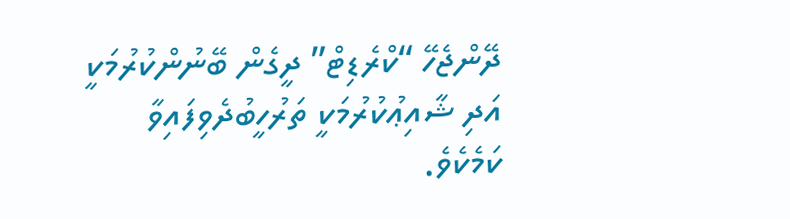ދޭންޖެހޭ “ކްރެޑިޓް” ދީގެން ބޭނުންކުރުމަކީ އަދި ޝާއިޢުކުރުމަކީ ތަރުހީބުދެވިފައިވާ ކަމެކެވެ.